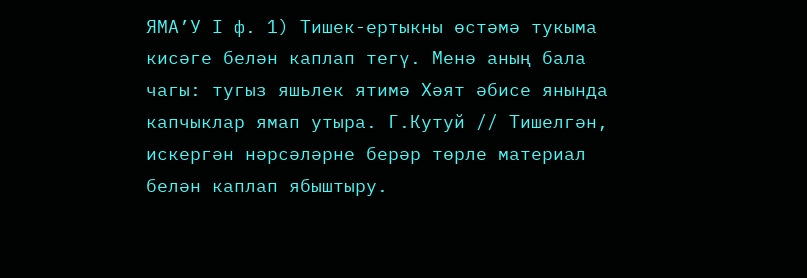ЯМА’У I ф. 1) Тишек-ертыкны өстәмә тукыма кисәге белән каплап тегү. Менә аның бала чагы: тугыз яшьлек ятимә Хәят әбисе янында капчыклар ямап утыра. Г.Кутуй // Тишелгән, искергән нәрсәләрне берәр төрле материал белән каплап ябыштыру.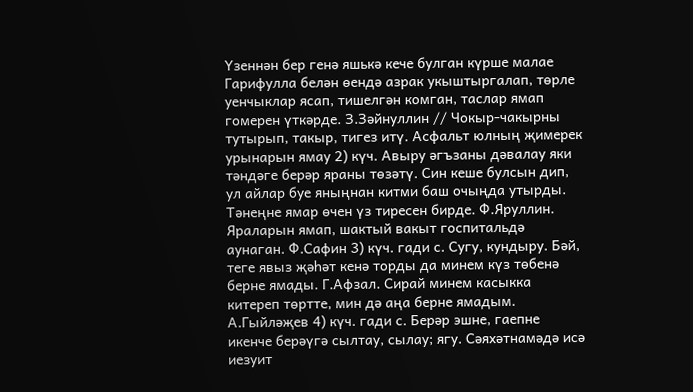Үзеннән бер генә яшькә кече булган күрше малае Гарифулла белән өендә азрак укыштыргалап, төрле уенчыклар ясап, тишелгән комган, таслар ямап гомерен үткәрде. З.Зәйнуллин // Чокыр-чакырны тутырып, такыр, тигез итү. Асфальт юлның җимерек урынарын ямау 2) күч. Авыру әгъзаны дәвалау яки тәндәге берәр яраны төзәтү. Син кеше булсын дип, ул айлар буе яныңнан китми баш очыңда утырды. Тәнеңне ямар өчен үз тиресен бирде. Ф.Яруллин. Яраларын ямап, шактый вакыт госпитальдә аунаган. Ф.Сафин 3) күч. гади с. Сугу, кундыру. Бәй, теге явыз җәһәт кенә торды да минем күз төбенә берне ямады. Г.Афзал. Сирай минем касыкка китереп төртте, мин дә аңа берне ямадым. А.Гыйләҗев 4) күч. гади с. Берәр эшне, гаепне икенче берәүгә сылтау, сылау; ягу. Сәяхәтнамәдә исә иезуит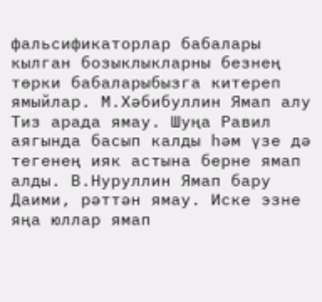фальсификаторлар бабалары кылган бозыклыкларны безнең төрки бабаларыбызга китереп ямыйлар. М.Хәбибуллин Ямап алу Тиз арада ямау. Шуңа Равил аягында басып калды һәм үзе дә тегенең ияк астына берне ямап алды. В.Нуруллин Ямап бару Даими, рәттән ямау. Иске эзне яңа юллар ямап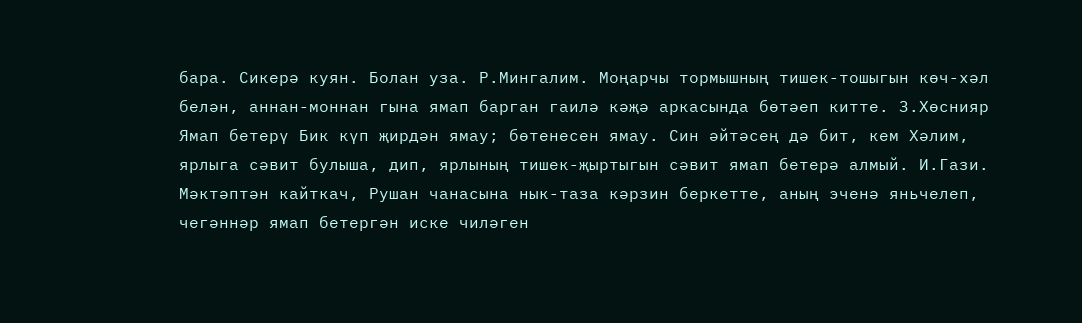бара. Сикерә куян. Болан уза. Р.Мингалим. Моңарчы тормышның тишек-тошыгын көч-хәл белән, аннан-моннан гына ямап барган гаилә кәҗә аркасында бөтәеп китте. З.Хөснияр Ямап бетерү Бик күп җирдән ямау; бөтенесен ямау. Син әйтәсең дә бит, кем Хәлим, ярлыга сәвит булыша, дип, ярлының тишек-җыртыгын сәвит ямап бетерә алмый. И.Гази. Мәктәптән кайткач, Рушан чанасына нык-таза кәрзин беркетте, аның эченә яньчелеп, чегәннәр ямап бетергән иске чиләген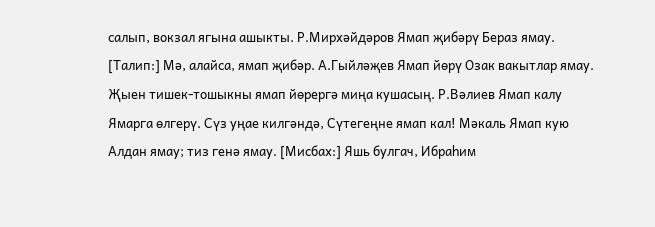салып, вокзал ягына ашыкты. Р.Мирхәйдәров Ямап җибәрү Бераз ямау. [Талип:] Мә, алайса, ямап җибәр. А.Гыйләҗев Ямап йөрү Озак вакытлар ямау. Җыен тишек-тошыкны ямап йөрергә миңа кушасың. Р.Вәлиев Ямап калу Ямарга өлгерү. Сүз уңае килгәндә, Сүтегеңне ямап кал! Мәкаль Ямап кую Алдан ямау; тиз генә ямау. [Мисбах:] Яшь булгач, Ибраһим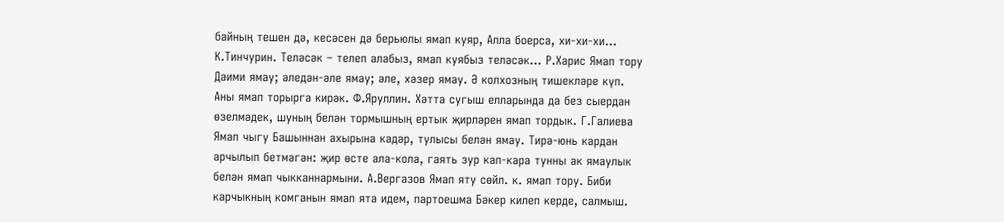байның тешен дә, кесәсен дә берьюлы ямап куяр, Алла боерса, хи-хи-хи... К.Тинчурин. Теләсәк – телеп алабыз, ямап куябыз теләсәк... Р.Харис Ямап тору Даими ямау; әледән-әле ямау; әле, хәзер ямау. Ә колхозның тишекләре күп. Аны ямап торырга кирәк. Ф.Яруллин. Хәтта сугыш елларында да без сыердан өзелмәдек, шуның белән тормышның ертык җирләрен ямап тордык. Г.Галиева Ямап чыгу Башыннан ахырына кадәр, тулысы белән ямау. Тирә-юнь кардан арчылып бетмәгән: җир өсте ала-кола, гаять зур кап-кара тунны ак ямаулык белән ямап чыкканнармыни. А.Вергазов Ямап яту сөйл. к. ямап тору. Биби карчыкның комганын ямап ята идем, партоешма Бәкер килеп керде, салмыш.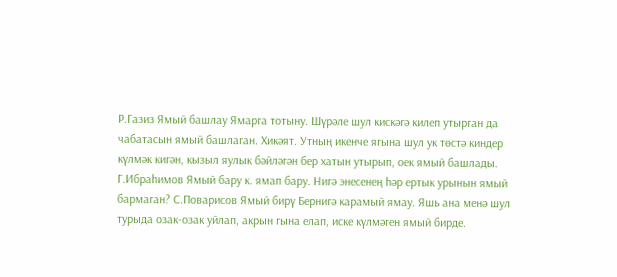Р.Газиз Ямый башлау Ямарга тотыну. Шүрәле шул кискәгә килеп утырган да чабатасын ямый башлаган. Хикәят. Утның икенче ягына шул ук төстә киндер күлмәк кигән, кызыл яулык бәйләгән бер хатын утырып, оек ямый башлады. Г.Ибраһимов Ямый бару к. ямап бару. Нигә энесенең һәр ертык урынын ямый бармаган? С.Поварисов Ямый бирү Бернигә карамый ямау. Яшь ана менә шул турыда озак-озак уйлап, акрын гына елап, иске күлмәген ямый бирде.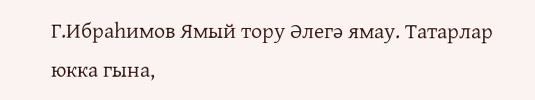Г.Ибраһимов Ямый тору Әлегә ямау. Татарлар юкка гына,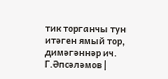тик торганчы тун итәген ямый тор, димәгәннәр ич. Г.Әпсәләмов |